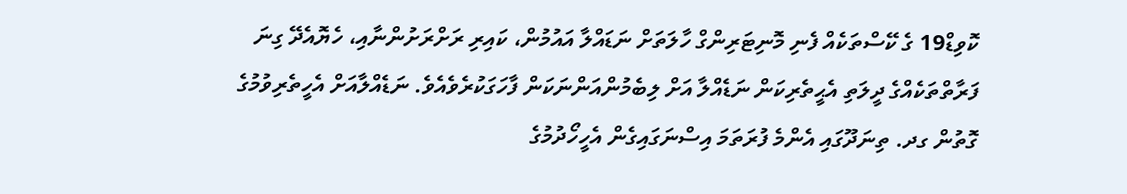ކޮވިޑް19 ގެ ކޭސްތަކެއް ފެނި މޮނިޓަރިންގް ހާލަތަށް ނަޑައްލާ އައުމުން، ކައިރި ރަށްރަށުންނާއި، ހެޔޮއެދޭ ގިނަ ފަރާތްތަކެއްގެ ދީލަތި އެޙީތެރިކަން ނަޑެއްލާ އަށް ލިބެމުންއަންނަކަން ފާހަގަކުރެވެއެވެ. ނަޑެއްލާއަށް އެހީތެރިވުމުގެ ގޮތުން ގދ. ތިނަދޫގައި އެންމެ ފުރަތަމަ އިސްނަގައިގެން އެހީހޯދުމުގެ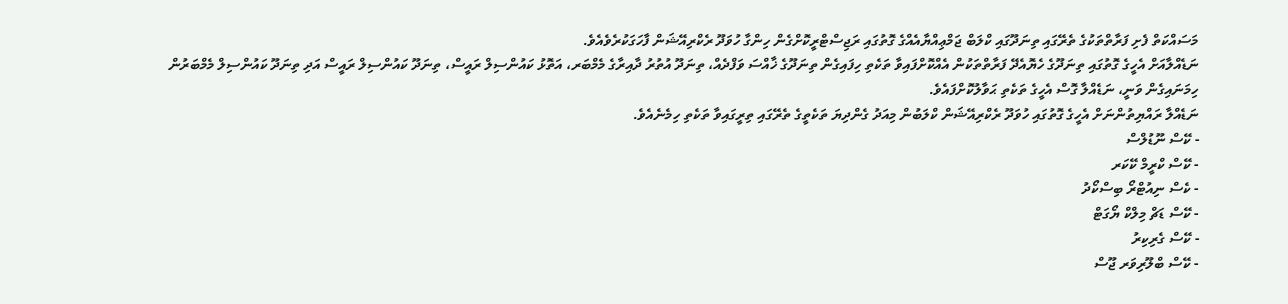މަސައްކަތް ފެށި ފަރާތްތަކުގެ ތެރޭގައި ތިނަދޫގައި ކްލަބް ޖަމްޢިއްޔާއެއްގެ ގޮތުގައި ރަޖިސްޓްރީކޮށްގެން ހިންގާ ހުވަދޫ ރެކްރިއޭޝަން ފާހަގަކުރެވެއެވެ.
ނަޑެއްލާއަށް އެހީގެ ގޮތުގައި ތިނަދޫގެ ހެޔޮއެދޭ ފަރާތްތަކުން އެއްކޮށްފައިވާ ތަކެތި ހިފައިގެން ތިނަދޫގެ ޚާއްސަ ވަފްދެއް، ތިނަދޫ އުތުރު ދާއިރާގެ މެމްބަރ، އަތޮޅު ކައުންސިލް ރައީސް، ތިނަދޫ ކައުންސިލް ރައީސް އަދި ތިނަދޫ ކައުންސިލް މެމްބަރުން ހިމަނައިގެން ވަނީ، ނަޑެއްލާ ގޮސް އެހީގެ ތަކެތި ޙަވާލުކޮށްފައެވެ.
ނަޑެއްލާ ރައްޔިތުންނަށް އެހީގެ ގޮތުގައި ހުވަދޫ ރެކްރިއޭޝަން ކްލަބުން މިއަދު ގެންދިޔަ ތަކެތީގެ ތެރޭގައި ތިރީގައިވާ ތަކެތި ހިމެނެއެވެ.
- ކޭސް ނޫޑުލްސް
- ކޭސް ކްރީމް ކޭކަރ
- ކެސް ނިއުޓްރޯ ބިސްކޯދު
- ކޭސް ޑަޗް މިލްކް ޔޯގަޓް
- ކޭސް ގެރިކިރު
- ކޭސް ބްލޫރިވަރ ޖޫސް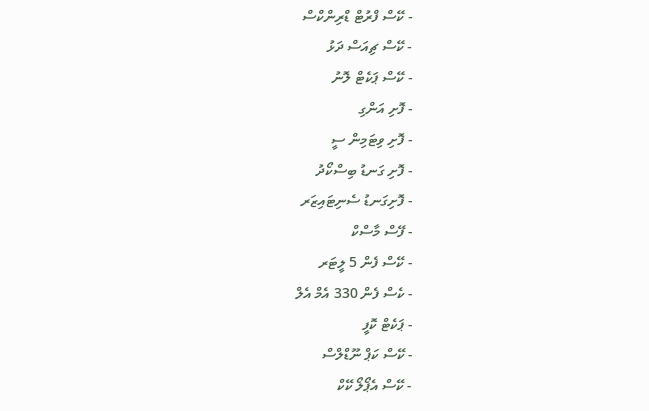- ކޭސް ފްރުޓް ޑްރިންކްސް
- ކޭސް ޗިއަސް ދަޅު
- ކޭސް ޕަކެޓް ލޮނު
- ފޮށި އަންގި
- ފޮށި ވިޓަމިން ސީ
- ފޮށި ގަނޑު ބިސްކޯދު
- ފޮށިގަނޑު ސެނިޓައިޒަރ
- ފޭސް މާސްކް
- ކޭސް ފެން 5 ލީޓަރ
- ކެސް ފެން 330 އެމް އެލް
- ޕަކެޓް ކޮފީ
- ކޭސް ކަޕް ނޫޑްލްސް
- ކޭސް އެޕޯލޯ ކޭކް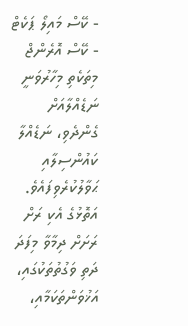- ކޭސް މައިލޯ ޕަކެޓް
- ކޭސް އޮރެންޖް
މިތަކެތި މިހާރުވަނީ ނަޑެއްލާއަށް ގެންދެވި، ނަޑެއްލާ ކައުންސިލާއި ޙަވާލުކުރެވިފައެވެ. އަތޮޅުގެ އެކި ރަށް ރަށަށް ދިމާވާ މިފަދަ ދަތި ވަގުތުތަކުގައި، އަޚުވަންތަކަމާއި،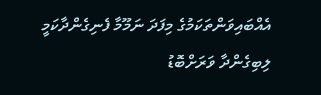އެއްބައިވަންތަކަމުގެ މިފަދަ ނަމޫމާ ފެނިގެންދާކަމީ ލިބިގެންދާ ވަރަށްބޮޑު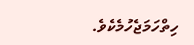ހިތްހަމަޖެހުމެކެވެ.